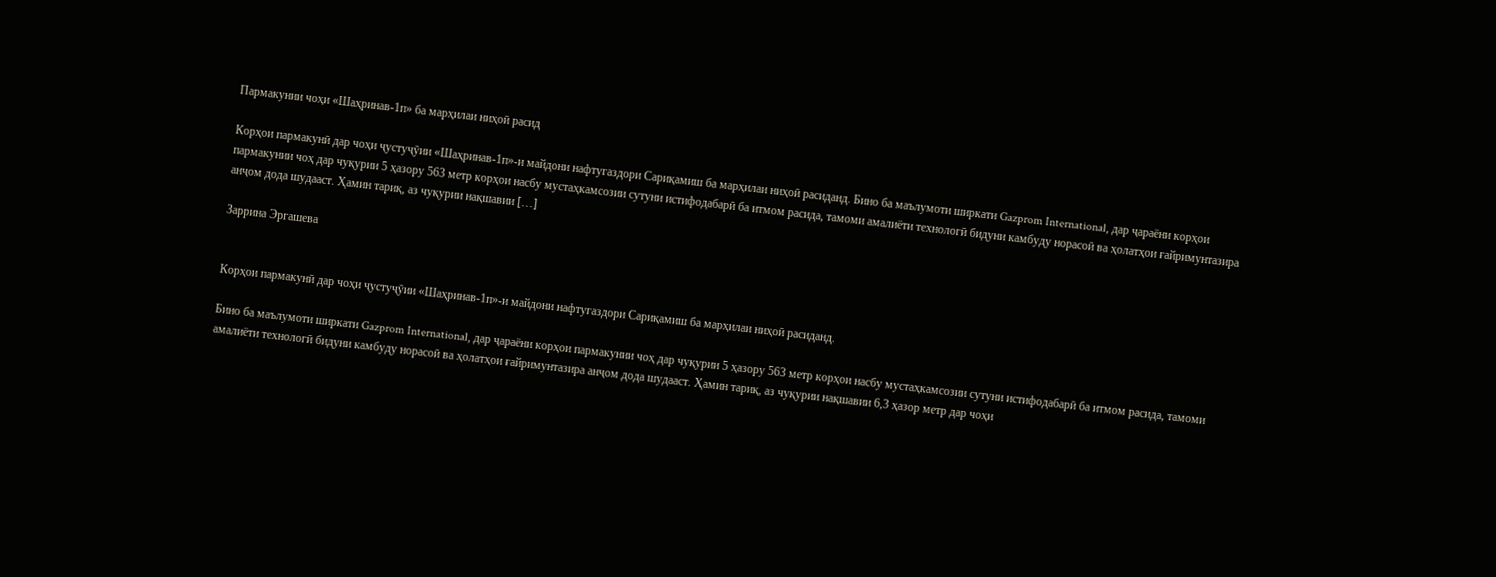Пармакунии чоҳи «Шаҳринав-1п» ба марҳилаи ниҳоӣ расид

Корҳои пармакунӣ дар чоҳи ҷустуҷӯии «Шаҳринав-1п»-и майдони нафтугаздори Сариқамиш ба марҳилаи ниҳоӣ расиданд. Бино ба маълумоти ширкати Gazprom International, дар ҷараёни корҳои пармакунии чоҳ дар чуқурии 5 ҳазору 563 метр корҳои насбу мустаҳкамсозии сутуни истифодабарӣ ба итмом расида, тамоми амалиёти технологӣ бидуни камбуду норасоӣ ва ҳолатҳои ғайримунтазира анҷом дода шудааст. Ҳамин тариқ, аз чуқурии нақшавии […]

Заррина Эргашева


Корҳои пармакунӣ дар чоҳи ҷустуҷӯии «Шаҳринав-1п»-и майдони нафтугаздори Сариқамиш ба марҳилаи ниҳоӣ расиданд.

Бино ба маълумоти ширкати Gazprom International, дар ҷараёни корҳои пармакунии чоҳ дар чуқурии 5 ҳазору 563 метр корҳои насбу мустаҳкамсозии сутуни истифодабарӣ ба итмом расида, тамоми амалиёти технологӣ бидуни камбуду норасоӣ ва ҳолатҳои ғайримунтазира анҷом дода шудааст. Ҳамин тариқ, аз чуқурии нақшавии 6,3 ҳазор метр дар чоҳи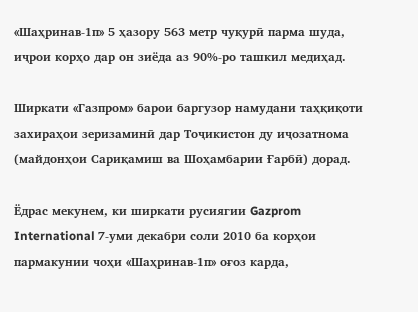«Шаҳринав-1п» 5 ҳазору 563 метр чуқурӣ парма шуда, иҷрои корҳо дар он зиёда аз 90%-ро ташкил медиҳад.

Ширкати «Газпром» барои баргузор намудани таҳқиқоти захираҳои зеризаминӣ дар Тоҷикистон ду иҷозатнома (майдонҳои Сариқамиш ва Шоҳамбарии Ғарбӣ) дорад.

Ёдрас мекунем, ки ширкати русиягии Gazprom International 7-уми декабри соли 2010 ба корҳои пармакунии чоҳи «Шаҳринав-1п» оғоз карда,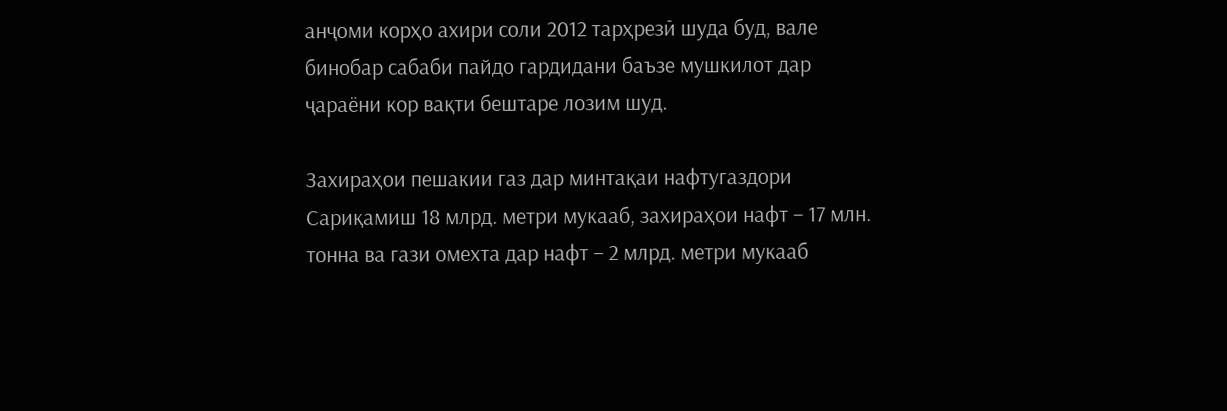анҷоми корҳо ахири соли 2012 тарҳрезӣ шуда буд, вале бинобар сабаби пайдо гардидани баъзе мушкилот дар ҷараёни кор вақти бештаре лозим шуд.

Захираҳои пешакии газ дар минтақаи нафтугаздори Сариқамиш 18 млрд. метри мукааб, захираҳои нафт – 17 млн. тонна ва гази омехта дар нафт – 2 млрд. метри мукааб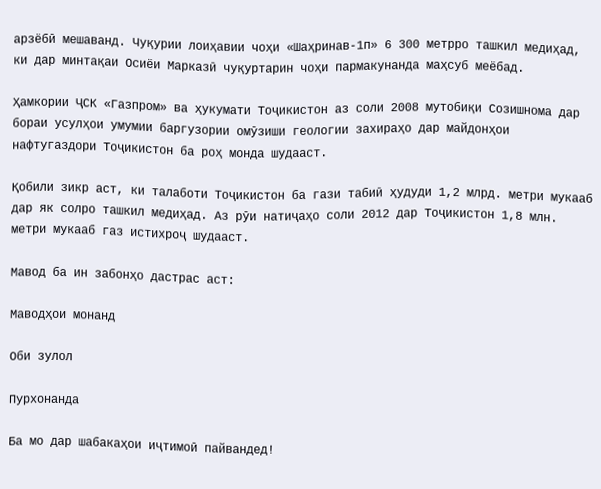арзёбӣ мешаванд. Чуқурии лоиҳавии чоҳи «Шаҳринав-1п» 6 300 метрро ташкил медиҳад, ки дар минтақаи Осиёи Марказӣ чуқуртарин чоҳи пармакунанда маҳсуб меёбад.

Ҳамкории ҶСК «Газпром» ва ҳукумати Тоҷикистон аз соли 2008 мутобиқи Созишнома дар бораи усулҳои умумии баргузории омӯзиши геологии захираҳо дар майдонҳои нафтугаздори Тоҷикистон ба роҳ монда шудааст.

Қобили зикр аст, ки талаботи Тоҷикистон ба гази табиӣ ҳудуди 1,2 млрд. метри мукааб дар як солро ташкил медиҳад. Аз рӯи натиҷаҳо соли 2012 дар Тоҷикистон 1,8 млн. метри мукааб газ истихроҷ шудааст.

Мавод ба ин забонҳо дастрас аст:

Маводҳои монанд

Оби зулол

Пурхонанда

Ба мо дар шабакаҳои иҷтимоӣ пайвандед!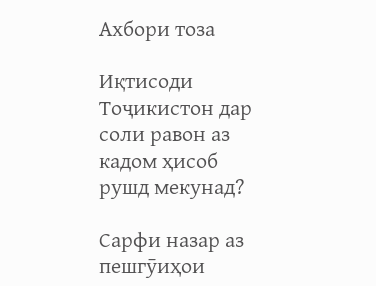Ахбори тоза

Иқтисоди Тоҷикистон дар соли равон аз кадом ҳисоб рушд мекунад?

Сарфи назар аз пешгӯиҳои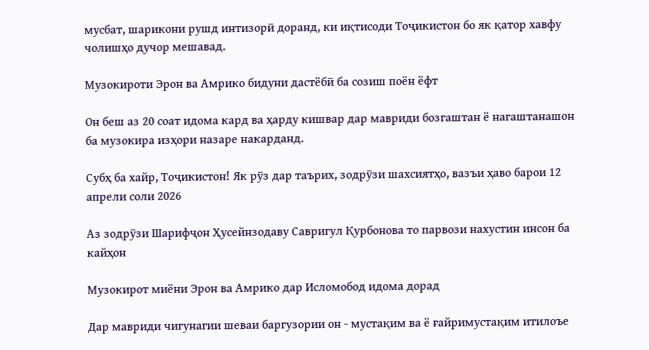мусбат, шарикони рушд интизорӣ доранд, ки иқтисоди Тоҷикистон бо як қатор хавфу чолишҳо дучор мешавад.

Музокироти Эрон ва Амрико бидуни дастёбӣ ба созиш поён ёфт

Он беш аз 20 соат идома кард ва ҳарду кишвар дар мавриди бозгаштан ё нагаштанашон ба музокира изҳори назаре накарданд.

Субҳ ба хайр, Тоҷикистон! Як рӯз дар таърих, зодрӯзи шахсиятҳо, вазъи ҳаво барои 12 апрели соли 2026

Аз зодрӯзи Шарифҷон Ҳусейнзодаву Савригул Қурбонова то парвози нахустин инсон ба кайҳон

Музокирот миёни Эрон ва Амрико дар Исломобод идома дорад

Дар мавриди чигунагии шеваи баргузории он - мустақим ва ё ғайримустақим итилоъе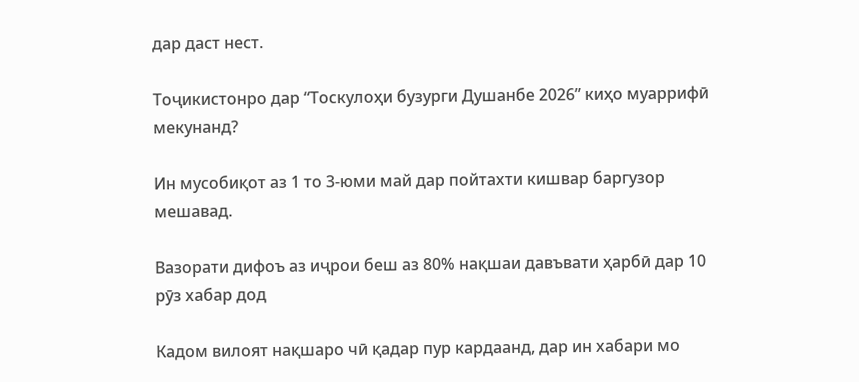дар даст нест.

Тоҷикистонро дар “Тоскулоҳи бузурги Душанбе 2026” киҳо муаррифӣ мекунанд?

Ин мусобиқот аз 1 то 3-юми май дар пойтахти кишвар баргузор мешавад.

Вазорати дифоъ аз иҷрои беш аз 80% нақшаи давъвати ҳарбӣ дар 10 рӯз хабар дод

Кадом вилоят нақшаро чӣ қадар пур кардаанд, дар ин хабари мо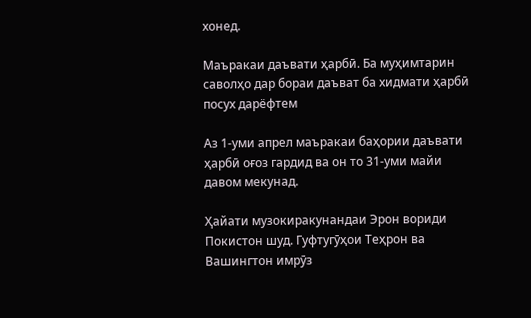хонед.

Маъракаи даъвати ҳарбӣ. Ба муҳимтарин саволҳо дар бораи даъват ба хидмати ҳарбӣ посух дарёфтем

Аз 1-уми апрел маъракаи баҳории даъвати ҳарбӣ оғоз гардид ва он то 31-уми майи давом мекунад.

Ҳайати музокиракунандаи Эрон вориди Покистон шуд. Гуфтугӯҳои Теҳрон ва Вашингтон имрӯз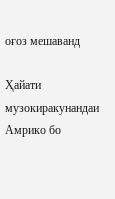оғоз мешаванд

Ҳайати музокиракунандаи Амрико бо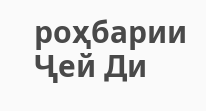роҳбарии Ҷей Ди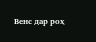Венс дар роҳ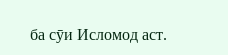ба сӯи Исломод аст.